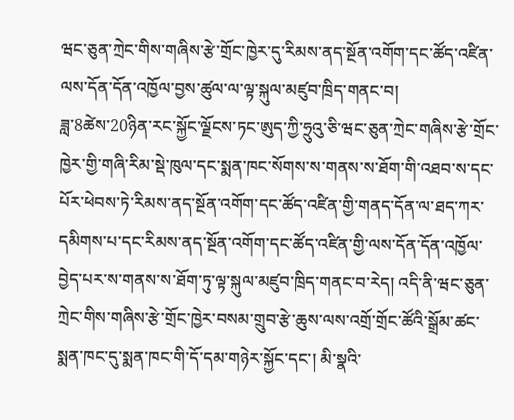ཝང་ཅུན་ཀྲེང་གིས་གཞིས་རྩེ་གྲོང་ཁྱེར་དུ་རིམས་ནད་སྔོན་འགོག་དང་ཚོད་འཛིན་ལས་དོན་དོན་འཁྱོལ་བྱས་ཚུལ་ལ་ལྟ་སྐུལ་མཛུབ་ཁྲིད་གནང་བ།
ཟླ་8ཚེས་20ཉིན་རང་སྐྱོང་ལྗོངས་ཏང་ཨུད་ཀྱི་ཧྲུའུ་ཅི་ཝང་ཅུན་ཀྲེང་གཞིས་རྩེ་གྲོང་ཁྱེར་གྱི་གཞི་རིམ་སྡེ་ཁུལ་དང་སྨན་ཁང་སོགས་ས་གནས་ས་ཐོག་གི་འཐབ་ས་དང་པོར་ཕེབས་ཏེ་རིམས་ནད་སྔོན་འགོག་དང་ཚོད་འཛིན་གྱི་གནད་དོན་ལ་ཐད་ཀར་དམིགས་པ་དང་རིམས་ནད་སྔོན་འགོག་དང་ཚོད་འཛིན་གྱི་ལས་དོན་དོན་འཁྱོལ་བྱེད་པར་ས་གནས་ས་ཐོག་ཏུ་ལྟ་སྐུལ་མཛུབ་ཁྲིད་གནང་བ་རེད། འདི་ནི་ཝང་ཅུན་ཀྲེང་གིས་གཞིས་རྩེ་གྲོང་ཁྱེར་བསམ་གྲུབ་རྩེ་ཆུས་ལས་འགྲོ་གྲོང་ཚོའི་སྒྲོམ་ཚང་སྨན་ཁང་དུ་སྨན་ཁང་གི་དོ་དམ་གཉེར་སྐྱོང་དང་། མི་སྣའི་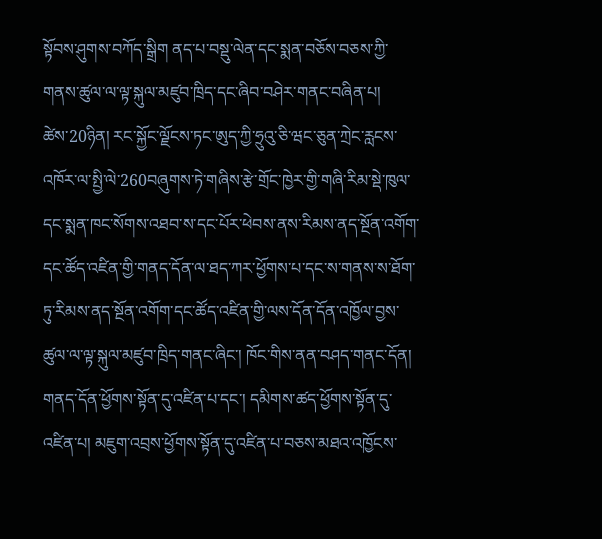སྟོབས་ཤུགས་བཀོད་སྒྲིག ནད་པ་བསྡུ་ལེན་དང་སྨན་བཅོས་བཅས་ཀྱི་གནས་ཚུལ་ལ་ལྟ་སྐུལ་མཛུབ་ཁྲིད་དང་ཞིབ་བཤེར་གནང་བཞིན་པ།
ཚེས་20ཉིན། རང་སྐྱོང་ལྗོངས་ཏང་ཨུད་ཀྱི་ཧྲུའུ་ཅི་ཝང་ཅུན་ཀྲེང་རླངས་འཁོར་ལ་སྤྱི་ལེ་260བཞུགས་ཏེ་གཞིས་རྩེ་གྲོང་ཁྱེར་གྱི་གཞི་རིམ་སྡེ་ཁུལ་དང་སྨན་ཁང་སོགས་འཐབ་ས་དང་པོར་ཕེབས་ནས་རིམས་ནད་སྔོན་འགོག་དང་ཚོད་འཛིན་གྱི་གནད་དོན་ལ་ཐད་ཀར་ཕྱོགས་པ་དང་ས་གནས་ས་ཐོག་ཏུ་རིམས་ནད་སྔོན་འགོག་དང་ཚོད་འཛིན་གྱི་ལས་དོན་དོན་འཁྱོལ་བྱས་ཚུལ་ལ་ལྟ་སྐུལ་མཛུབ་ཁྲིད་གནང་ཞིང་། ཁོང་གིས་ནན་བཤད་གནང་དོན། གནད་དོན་ཕྱོགས་སྟོན་དུ་འཛིན་པ་དང་། དམིགས་ཚད་ཕྱོགས་སྟོན་དུ་འཛིན་པ། མཇུག་འབྲས་ཕྱོགས་སྟོན་དུ་འཛིན་པ་བཅས་མཐའ་འཁྱོངས་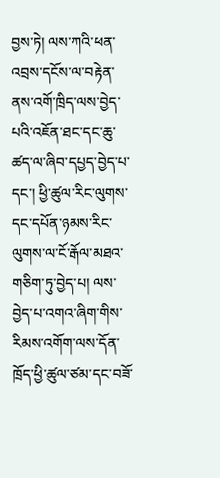བྱས་ཏེ། ལས་ཀའི་ཕན་འབྲས་དངོས་ལ་བརྟེན་ནས་འགོ་ཁྲིད་ལས་བྱེད་པའི་འཇོན་ཐང་དང་ཆུ་ཚད་ལ་ཞིབ་དཔྱད་བྱེད་པ་དང་། ཕྱི་ཚུལ་རིང་ལུགས་དང་དཔོན་ཉམས་རིང་ལུགས་ལ་ངོ་རྒོལ་མཐའ་གཅིག་ཏུ་བྱེད་པ། ལས་བྱེད་པ་འགའ་ཞིག་གིས་རིམས་འགོག་ལས་དོན་ཁྲོད་ཕྱི་ཚུལ་ཙམ་དང་བཟོ་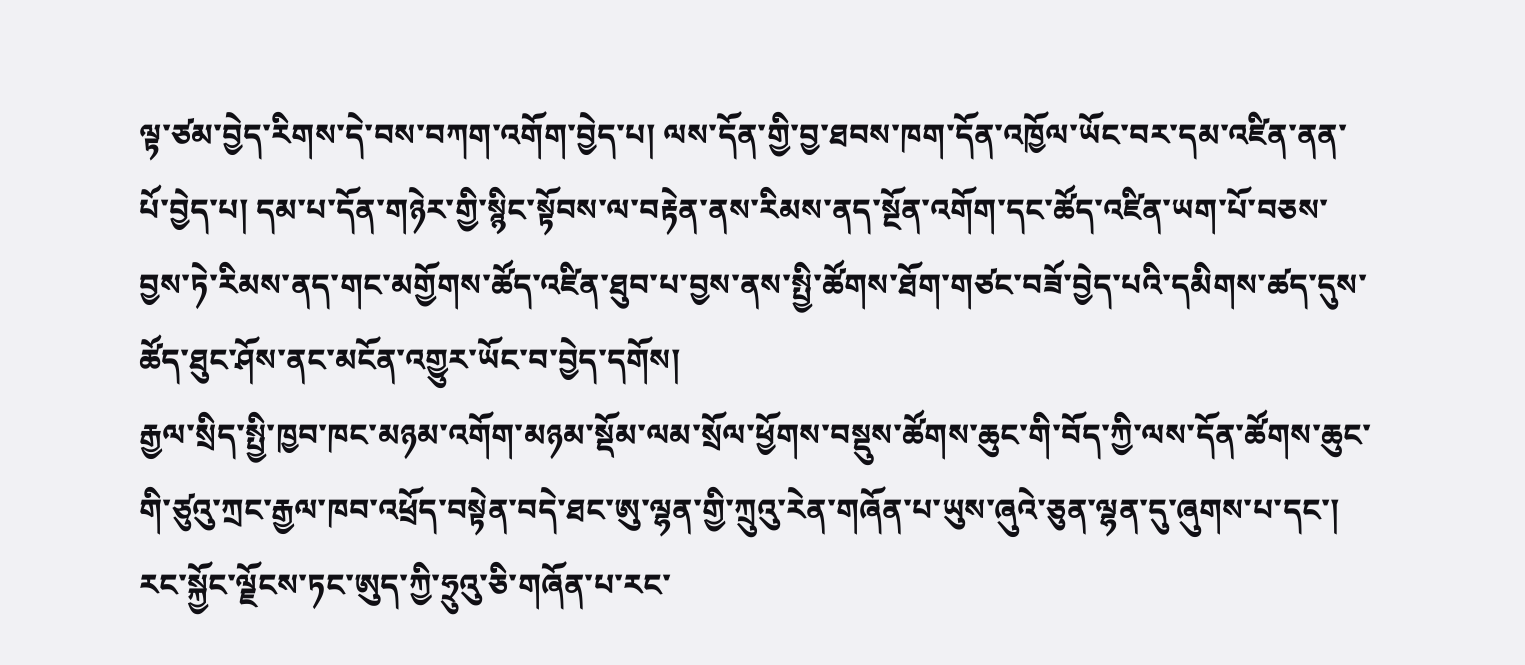ལྟ་ཙམ་བྱེད་རིགས་དེ་བས་བཀག་འགོག་བྱེད་པ། ལས་དོན་གྱི་བྱ་ཐབས་ཁག་དོན་འཁྱོལ་ཡོང་བར་དམ་འཛིན་ནན་པོ་བྱེད་པ། དམ་པ་དོན་གཉེར་གྱི་སྙིང་སྟོབས་ལ་བརྟེན་ནས་རིམས་ནད་སྔོན་འགོག་དང་ཚོད་འཛིན་ཡག་པོ་བཅས་བྱས་ཏེ་རིམས་ནད་གང་མགྱོགས་ཚོད་འཛིན་ཐུབ་པ་བྱས་ནས་སྤྱི་ཚོགས་ཐོག་གཙང་བཟོ་བྱེད་པའི་དམིགས་ཚད་དུས་ཚོད་ཐུང་ཤོས་ནང་མངོན་འགྱུར་ཡོང་བ་བྱེད་དགོས།
རྒྱལ་སྲིད་སྤྱི་ཁྱབ་ཁང་མཉམ་འགོག་མཉམ་སྡོམ་ལམ་སྲོལ་ཕྱོགས་བསྡུས་ཚོགས་ཆུང་གི་བོད་ཀྱི་ལས་དོན་ཚོགས་ཆུང་གི་ཙུའུ་ཀྲང་རྒྱལ་ཁབ་འཕྲོད་བསྟེན་བདེ་ཐང་ཨུ་ལྷན་གྱི་ཀྲུའུ་རེན་གཞོན་པ་ཡུས་ཞུའེ་ཅུན་ལྷན་དུ་ཞུགས་པ་དང་། རང་སྐྱོང་ལྗོངས་ཏང་ཨུད་ཀྱི་ཧྲུའུ་ཅི་གཞོན་པ་རང་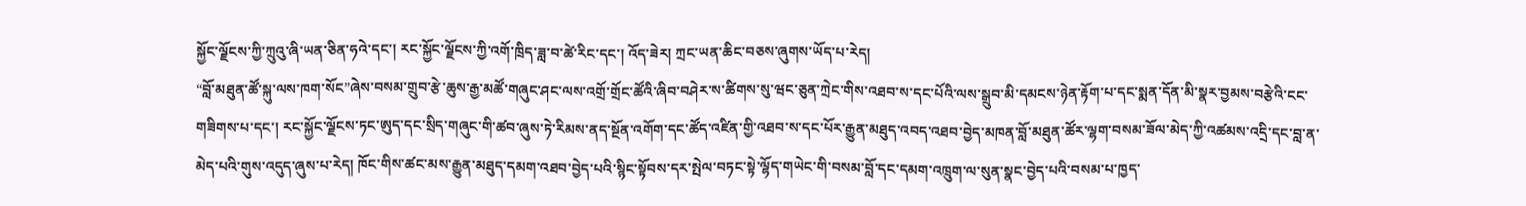སྐྱོང་ལྗོངས་ཀྱི་ཀྲུའུ་ཞི་ཡན་ཅིན་ཧའེ་དང་། རང་སྐྱོང་ལྗོངས་ཀྱི་འགོ་ཁྲིད་ཟླ་བ་ཚེ་རིང་དང་། འོད་ཟེར། ཀྲང་ཡན་ཆིང་བཅས་ཞུགས་ཡོད་པ་རེད།
“བློ་མཐུན་ཚོ་སྐུ་ལས་ཁག་སོང”ཞེས་བསམ་གྲུབ་རྩེ་ཆུས་རྒྱ་མཚོ་གཞུང་ཤང་ལས་འགྲོ་གྲོང་ཚོའི་ཞིབ་བཤེར་ས་ཚིགས་སུ་ཝང་ཅུན་ཀྲེང་གིས་འཐབ་ས་དང་པོའི་ལས་སྒྲུབ་མི་དམངས་ཉེན་རྟོག་པ་དང་སྨན་དོན་མི་སྣར་བྱམས་བརྩེའི་ངང་གཟིགས་པ་དང་། རང་སྐྱོང་ལྗོངས་ཏང་ཨུད་དང་སྲིད་གཞུང་གི་ཚབ་ཞུས་ཏེ་རིམས་ནད་སྔོན་འགོག་དང་ཚོད་འཛིན་གྱི་འཐབ་ས་དང་པོར་རྒྱུན་མཐུད་འབད་འཐབ་བྱེད་མཁན་བློ་མཐུན་ཚོར་ལྷག་བསམ་ཟོལ་མེད་ཀྱི་འཚམས་འདྲི་དང་བླ་ན་མེད་པའི་གུས་འདུད་ཞུས་པ་རེད། ཁོང་གིས་ཚང་མས་རྒྱུན་མཐུད་དམག་འཐབ་བྱེད་པའི་སྙིང་སྟོབས་དར་སྤེལ་བཏང་སྟེ་ལྷོད་གཡེང་གི་བསམ་བློ་དང་དམག་འཁྲུག་ལ་སུན་སྣང་བྱེད་པའི་བསམ་པ་ཁྱད་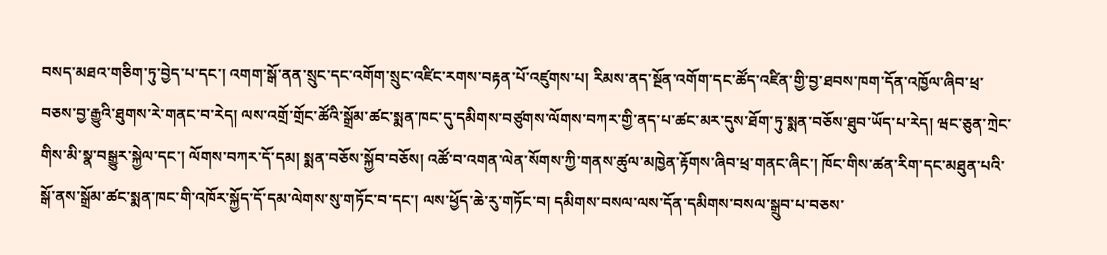བསད་མཐའ་གཅིག་ཏུ་བྱེད་པ་དང་། འགག་སྒོ་ནན་སྲུང་དང་འགོག་སྲུང་འཛིང་རགས་བརྟན་པོ་འཛུགས་པ། རིམས་ནད་སྔོན་འགོག་དང་ཚོད་འཛིན་གྱི་བྱ་ཐབས་ཁག་དོན་འཁྱོལ་ཞིབ་ཕྲ་བཅས་བྱ་རྒྱུའི་ཐུགས་རེ་གནང་བ་རེད། ལས་འགྲོ་གྲོང་ཚོའི་སྒྲོམ་ཚང་སྨན་ཁང་དུ་དམིགས་བཙུགས་ལོགས་བཀར་གྱི་ནད་པ་ཚང་མར་དུས་ཐོག་ཏུ་སྨན་བཅོས་ཐུབ་ཡོད་པ་རེད། ཝང་ཅུན་ཀྲེང་གིས་མི་སྣ་བསྒྱུར་སྐྱེལ་དང་། ལོགས་བཀར་དོ་དམ། སྨན་བཅོས་སྐྱོབ་བཅོས། འཚོ་བ་འགན་ལེན་སོགས་ཀྱི་གནས་ཚུལ་མཁྱེན་རྟོགས་ཞིབ་ཕྲ་གནང་ཞིང་། ཁོང་གིས་ཚན་རིག་དང་མཐུན་པའི་སྒོ་ནས་སྒྲོམ་ཚང་སྨན་ཁང་གི་འཁོར་སྐྱོད་དོ་དམ་ལེགས་སུ་གཏོང་བ་དང་། ལས་ཕྱོད་ཆེ་རུ་གཏོང་བ། དམིགས་བསལ་ལས་དོན་དམིགས་བསལ་སྒྲུབ་པ་བཅས་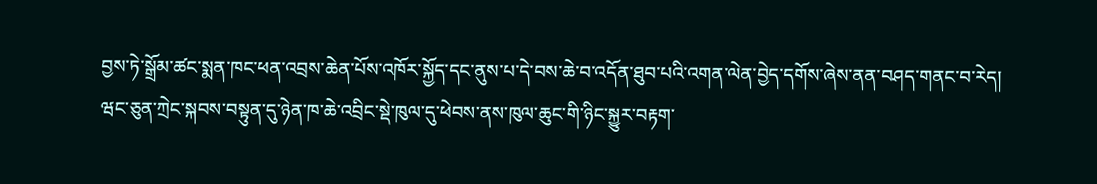བྱས་ཏེ་སྒྲོམ་ཚང་སྨན་ཁང་ཕན་འབྲས་ཆེན་པོས་འཁོར་སྐྱོད་དང་ནུས་པ་དེ་བས་ཆེ་བ་འདོན་ཐུབ་པའི་འགན་ལེན་བྱེད་དགོས་ཞེས་ནན་བཤད་གནང་བ་རེད།
ཝང་ཅུན་ཀྲེང་སྐབས་བསྟུན་དུ་ཉེན་ཁ་ཆེ་འབྲིང་སྡེ་ཁུལ་དུ་ཕེབས་ནས་ཁུལ་ཆུང་གི་ཉིང་སྐྱུར་བརྟག་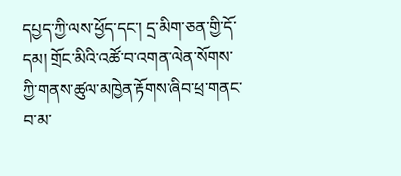དཔྱད་ཀྱི་ལས་ཕྱོད་དང་། དྲ་མིག་ཅན་གྱི་དོ་དམ། གྲོང་མིའི་འཚོ་བ་འགན་ལེན་སོགས་ཀྱི་གནས་ཚུལ་མཁྱེན་རྟོགས་ཞིབ་ཕྲ་གནང་བ་མ་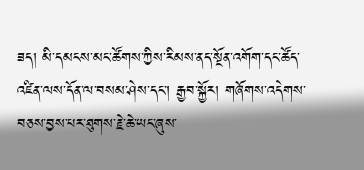ཟད། མི་དམངས་མང་ཚོགས་ཀྱིས་རིམས་ནད་སྔོན་འགོག་དང་ཚོད་འཛིན་ལས་དོན་ལ་བསམ་ཤེས་དང་། རྒྱབ་སྐྱོར། གཞོགས་འདེགས་བཅས་བྱས་པར་ཐུགས་རྗེ་ཆེ་ཡང་ཞུས་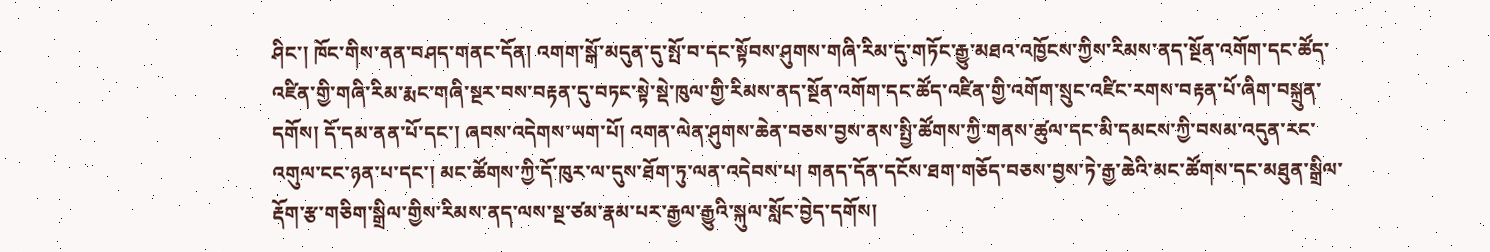ཤིང་། ཁོང་གིས་ནན་བཤད་གནང་དོན། འགག་སྒོ་མདུན་དུ་སྤོ་བ་དང་སྟོབས་ཤུགས་གཞི་རིམ་དུ་གཏོང་རྒྱུ་མཐའ་འཁྱོངས་ཀྱིས་རིམས་ནད་སྔོན་འགོག་དང་ཚོད་འཛིན་གྱི་གཞི་རིམ་རྨང་གཞི་སྔར་བས་བརྟན་དུ་བཏང་སྟེ་སྡེ་ཁུལ་གྱི་རིམས་ནད་སྔོན་འགོག་དང་ཚོད་འཛིན་གྱི་འགོག་སྲུང་འཛིང་རགས་བརྟན་པོ་ཞིག་བསྐྲུན་དགོས། དོ་དམ་ནན་པོ་དང་། ཞབས་འདེགས་ཡག་པོ། འགན་ལེན་ཤུགས་ཆེན་བཅས་བྱས་ནས་སྤྱི་ཚོགས་ཀྱི་གནས་ཚུལ་དང་མི་དམངས་ཀྱི་བསམ་འདུན་རང་འགུལ་ངང་ཉན་པ་དང་། མང་ཚོགས་ཀྱི་དོ་ཁུར་ལ་དུས་ཐོག་ཏུ་ལན་འདེབས་པ། གནད་དོན་དངོས་ཐག་གཅོད་བཅས་བྱས་ཏེ་རྒྱ་ཆེའི་མང་ཚོགས་དང་མཐུན་སྒྲིལ་རྡོག་རྩ་གཅིག་སྒྲིལ་གྱིས་རིམས་ནད་ལས་སྔ་ཙམ་རྣམ་པར་རྒྱལ་རྒྱུའི་སྐུལ་སློང་བྱེད་དགོས།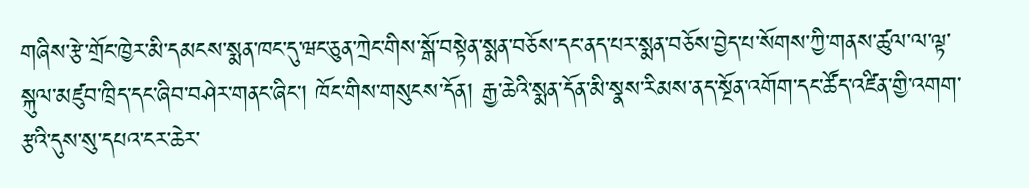གཞིས་རྩེ་གྲོང་ཁྱེར་མི་དམངས་སྨན་ཁང་དུ་ཝང་ཅུན་ཀྲེང་གིས་སྒོ་བསྟེན་སྨན་བཅོས་དང་ནད་པར་སྨན་བཅོས་བྱེད་པ་སོགས་ཀྱི་གནས་ཚུལ་ལ་ལྟ་སྐུལ་མཛུབ་ཁྲིད་དང་ཞིབ་བཤེར་གནང་ཞིང་། ཁོང་གིས་གསུངས་དོན། རྒྱ་ཆེའི་སྨན་དོན་མི་སྣས་རིམས་ནད་སྔོན་འགོག་དང་ཚོད་འཛིན་གྱི་འགག་རྩའི་དུས་སུ་དཔའ་ངར་ཆེར་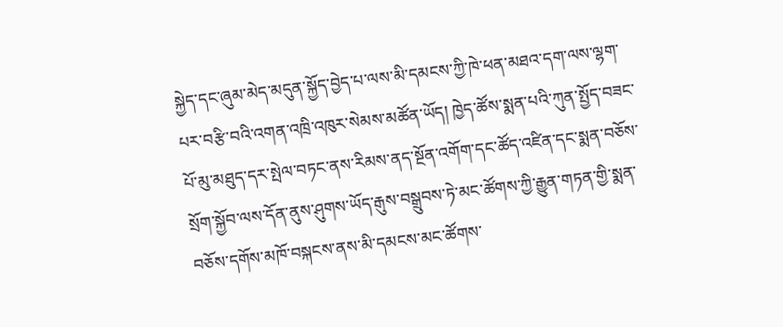སྐྱེད་དང་ཞུམ་མེད་མདུན་སྐྱོད་བྱེད་པ་ལས་མི་དམངས་ཀྱི་ཁེ་ཕན་མཐའ་དག་ལས་ལྷག་པར་བརྩི་བའི་འགན་འཁྲི་འཁུར་སེམས་མཚོན་ཡོད། ཁྱེད་ཚོས་སྨན་པའི་ཀུན་སྤྱོད་བཟང་པོ་མུ་མཐུད་དར་སྤེལ་བཏང་ནས་རིམས་ནད་སྔོན་འགོག་དང་ཚོད་འཛིན་དང་སྨན་བཅོས་སྲོག་སྐྱོབ་ལས་དོན་ནུས་ཤུགས་ཡོད་རྒུས་བསྒྲུབས་ཏེ་མང་ཚོགས་ཀྱི་རྒྱུན་གཏན་གྱི་སྨན་བཅོས་དགོས་མཁོ་བསྐངས་ནས་མི་དམངས་མང་ཚོགས་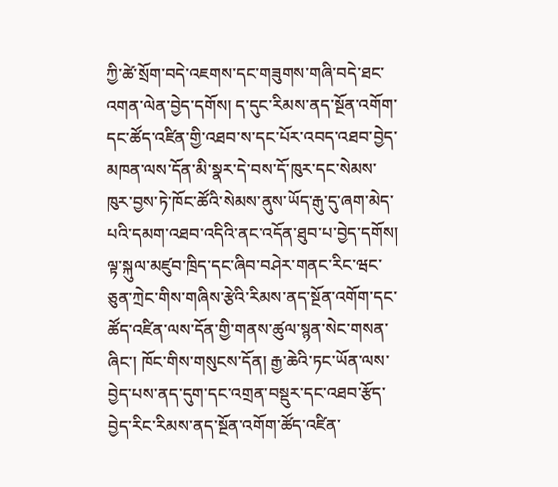ཀྱི་ཚེ་སྲོག་བདེ་འཇགས་དང་གཟུགས་གཞི་བདེ་ཐང་འགན་ལེན་བྱེད་དགོས། ད་དུང་རིམས་ནད་སྔོན་འགོག་དང་ཚོད་འཛིན་གྱི་འཐབ་ས་དང་པོར་འབད་འཐབ་བྱེད་མཁན་ལས་དོན་མི་སྣར་དེ་བས་དོ་ཁུར་དང་སེམས་ཁུར་བྱས་ཏེ་ཁོང་ཚོའི་སེམས་ནུས་ཡོད་རྒུ་དུ་ཞག་མེད་པའི་དམག་འཐབ་འདིའི་ནང་འདོན་ཐུབ་པ་བྱེད་དགོས།
ལྟ་སྐུལ་མཛུབ་ཁྲིད་དང་ཞིབ་བཤེར་གནང་རིང་ཝང་ཅུན་ཀྲེང་གིས་གཞིས་རྩེའི་རིམས་ནད་སྔོན་འགོག་དང་ཚོད་འཛིན་ལས་དོན་གྱི་གནས་ཚུལ་སྙན་སེང་གསན་ཞིང་། ཁོང་གིས་གསུངས་དོན། རྒྱ་ཆེའི་ཏང་ཡོན་ལས་བྱེད་པས་ནད་དུག་དང་འགྲན་བསྡུར་དང་འཐབ་རྩོད་བྱེད་རིང་རིམས་ནད་སྔོན་འགོག་ཚོད་འཛིན་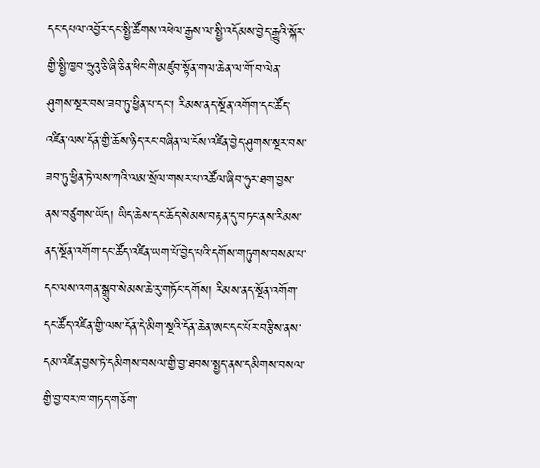དང་དཔལ་འབྱོར་དང་སྤྱི་ཚོགས་འཕེལ་རྒྱས་ལ་སྤྱི་འདོམས་བྱེད་རྒྱུའི་སྐོར་གྱི་སྤྱི་ཁྱབ་ཧྲུའུ་ཅི་ཞི་ཅིན་ཕིང་གི་མཛུབ་སྟོན་གལ་ཆེན་ལ་གོ་བ་ལེན་ཤུགས་སྔར་བས་ཟབ་ཏུ་ཕྱིན་པ་དང་། རིམས་ནད་སྔོན་འགོག་དང་ཚོད་འཛིན་ལས་དོན་གྱི་ཆོས་ཉིད་རང་བཞིན་ལ་ངོས་འཛིན་བྱེད་ཤུགས་སྔར་བས་ཟབ་ཏུ་ཕྱིན་ཏེ་ལས་ཀའི་ལམ་སྲོལ་གསར་པ་འཚོལ་ཞིབ་ཧུར་ཐག་བྱས་ནས་བཙུགས་ཡོད། ཡིད་ཆེས་དང་ཆོད་སེམས་བརྟན་དུ་བཏང་ནས་རིམས་ནད་སྔོན་འགོག་དང་ཚོད་འཛིན་ཡག་པོ་བྱེད་པའི་དགོས་གཏུགས་བསམ་པ་དང་ལས་འགན་སྒྲུབ་སེམས་ཆེ་རུ་གཏོང་དགོས། རིམས་ནད་སྔོན་འགོག་དང་ཚོད་འཛིན་གྱི་ལས་དོན་དེ་མིག་སྔའི་དོན་ཆེན་ཨང་དང་པོར་བརྩིས་ནས་དམ་འཛིན་བྱས་ཏེ་དམིགས་བསལ་གྱི་བྱ་ཐབས་སྤྱད་ནས་དམིགས་བསལ་གྱི་བྱ་བར་ཁ་གཏད་གཅོག་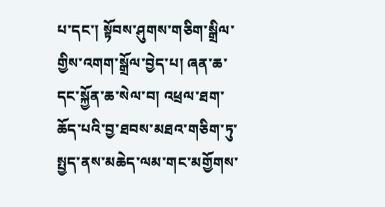པ་དང་། སྟོབས་ཤུགས་གཅིག་སྒྲིལ་གྱིས་འགག་སྒྲོལ་བྱེད་པ། ཞན་ཆ་དང་སྐྱོན་ཆ་སེལ་བ། འཕྲལ་ཐག་ཆོད་པའི་བྱ་ཐབས་མཐའ་གཅིག་ཏུ་སྤྱད་ནས་མཆེད་ལམ་གང་མགྱོགས་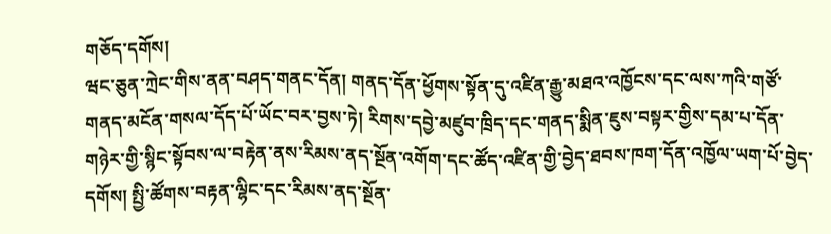གཅོད་དགོས།
ཝང་ཅུན་ཀྲེང་གིས་ནན་བཤད་གནང་དོན། གནད་དོན་ཕྱོགས་སྟོན་དུ་འཛིན་རྒྱུ་མཐའ་འཁྱོངས་དང་ལས་ཀའི་གཙོ་གནད་མངོན་གསལ་དོད་པོ་ཡོང་བར་བྱས་ཏེ། རིགས་དབྱེ་མཛུབ་ཁྲིད་དང་གནད་སྨིན་ཇུས་བསྟར་གྱིས་དམ་པ་དོན་གཉེར་གྱི་སྙིང་སྟོབས་ལ་བརྟེན་ནས་རིམས་ནད་སྔོན་འགོག་དང་ཚོད་འཛིན་གྱི་བྱེད་ཐབས་ཁག་དོན་འཁྱོལ་ཡག་པོ་བྱེད་དགོས། སྤྱི་ཚོགས་བརྟན་ལྷིང་དང་རིམས་ནད་སྔོན་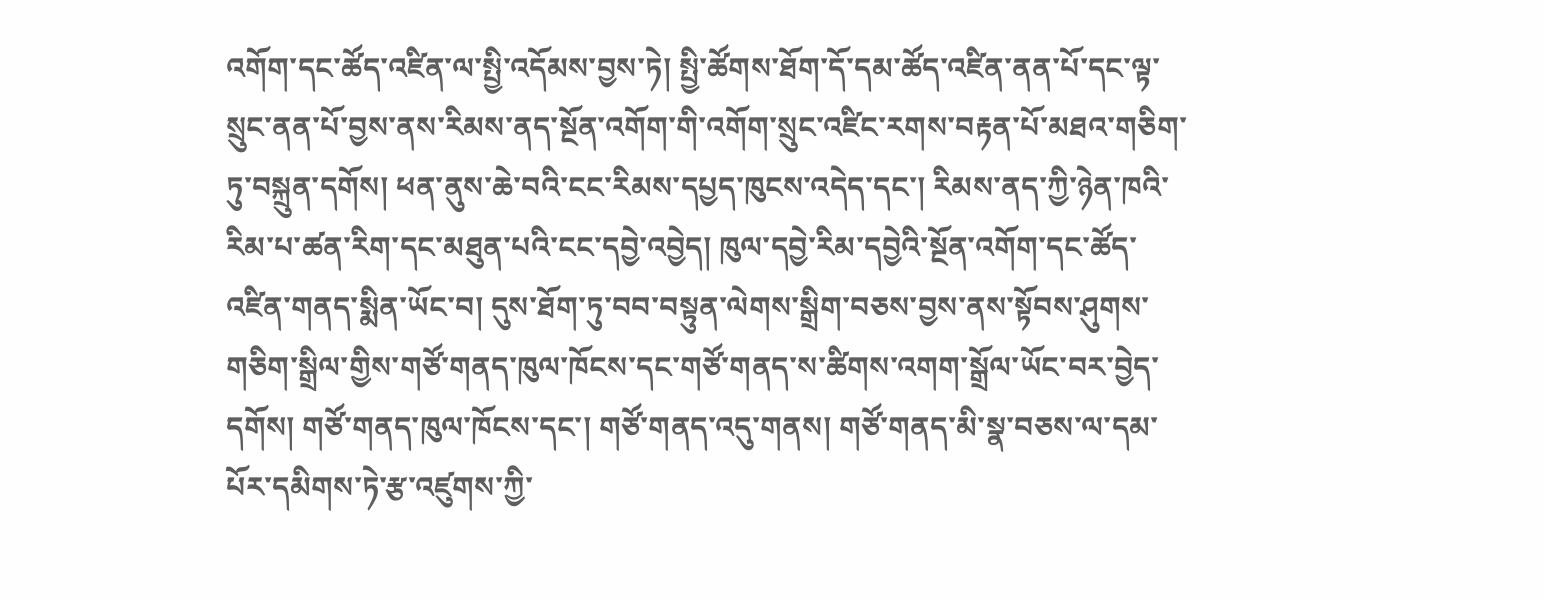འགོག་དང་ཚོད་འཛིན་ལ་སྤྱི་འདོམས་བྱས་ཏེ། སྤྱི་ཚོགས་ཐོག་དོ་དམ་ཚོད་འཛིན་ནན་པོ་དང་ལྟ་སྲུང་ནན་པོ་བྱས་ནས་རིམས་ནད་སྔོན་འགོག་གི་འགོག་སྲུང་འཛིང་རགས་བརྟན་པོ་མཐའ་གཅིག་ཏུ་བསྐྲུན་དགོས། ཕན་ནུས་ཆེ་བའི་ངང་རིམས་དཔྱད་ཁུངས་འདེད་དང་། རིམས་ནད་ཀྱི་ཉེན་ཁའི་རིམ་པ་ཚན་རིག་དང་མཐུན་པའི་ངང་དབྱེ་འབྱེད། ཁུལ་དབྱེ་རིམ་དབྱེའི་སྔོན་འགོག་དང་ཚོད་འཛིན་གནད་སྨིན་ཡོང་བ། དུས་ཐོག་ཏུ་བབ་བསྟུན་ལེགས་སྒྲིག་བཅས་བྱས་ནས་སྟོབས་ཤུགས་གཅིག་སྒྲིལ་གྱིས་གཙོ་གནད་ཁུལ་ཁོངས་དང་གཙོ་གནད་ས་ཚིགས་འགག་སྒྲོལ་ཡོང་བར་བྱེད་དགོས། གཙོ་གནད་ཁུལ་ཁོངས་དང་། གཙོ་གནད་འདུ་གནས། གཙོ་གནད་མི་སྣ་བཅས་ལ་དམ་པོར་དམིགས་ཏེ་རྩ་འཛུགས་ཀྱི་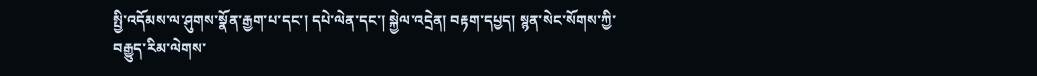སྤྱི་འདོམས་ལ་ཤུགས་སྣོན་རྒྱག་པ་དང་། དཔེ་ལེན་དང་། སྐྱེལ་འདྲེན། བརྟག་དཔྱད། སྙན་སེང་སོགས་ཀྱི་བརྒྱུད་རིམ་ལེགས་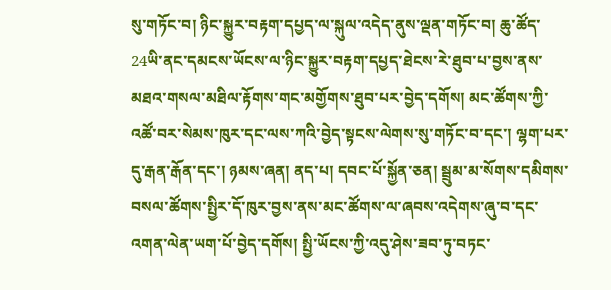སུ་གཏོང་བ། ཉིང་སྐྱུར་བརྟག་དཔྱད་ལ་སྐུལ་འདེད་ནུས་ལྡན་གཏོང་བ། ཆུ་ཚོད་24ཡི་ནང་དམངས་ཡོངས་ལ་ཉིང་སྐྱུར་བརྟག་དཔྱད་ཐེངས་རེ་ཐུབ་པ་བྱས་ནས་མཐའ་གསལ་མཐིལ་རྟོགས་གང་མགྱོགས་ཐུབ་པར་བྱེད་དགོས། མང་ཚོགས་ཀྱི་འཚོ་བར་སེམས་ཁུར་དང་ལས་ཀའི་བྱེད་སྟངས་ལེགས་སུ་གཏོང་བ་དང་། ལྷག་པར་དུ་རྒན་རྒོན་དང་། ཉམས་ཞན། ནད་པ། དབང་པོ་སྐྱོན་ཅན། སྦྲུམ་མ་སོགས་དམིགས་བསལ་ཚོགས་སྤྱིར་དོ་ཁུར་བྱས་ནས་མང་ཚོགས་ལ་ཞབས་འདེགས་ཞུ་བ་དང་འགན་ལེན་ཡག་པོ་བྱེད་དགོས། སྤྱི་ཡོངས་ཀྱི་འདུ་ཤེས་ཟབ་ཏུ་བཏང་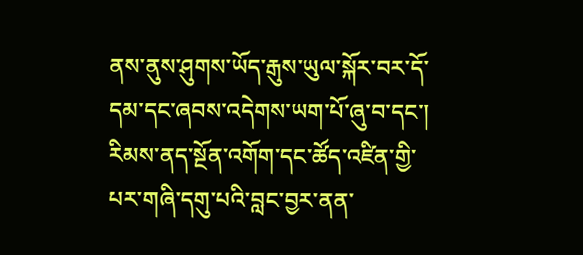ནས་ནུས་ཤུགས་ཡོད་རྒུས་ཡུལ་སྐོར་བར་དོ་དམ་དང་ཞབས་འདེགས་ཡག་པོ་ཞུ་བ་དང་། རིམས་ནད་སྔོན་འགོག་དང་ཚོད་འཛིན་གྱི་པར་གཞི་དགུ་པའི་བླང་བྱར་ནན་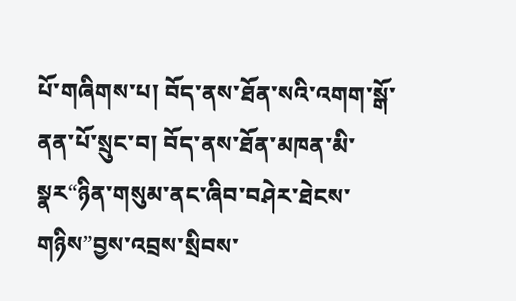པོ་གཞིགས་པ། བོད་ནས་ཐོན་སའི་འགག་སྒོ་ནན་པོ་སྲུང་བ། བོད་ནས་ཐོན་མཁན་མི་སྣར“ཉིན་གསུམ་ནང་ཞིབ་བཤེར་ཐེངས་གཉིས”བྱས་འབྲས་སྲིབས་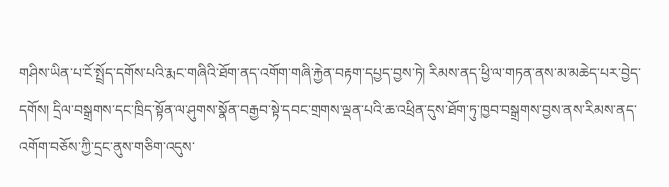གཤིས་ཡིན་པ་ངོ་སྤྲོད་དགོས་པའི་རྨང་གཞིའི་ཐོག་ནད་འགོག་གཞི་རྐྱེན་བརྟག་དཔྱད་བྱས་ཏེ། རིམས་ནད་ཕྱི་ལ་གཏན་ནས་མ་མཆེད་པར་བྱེད་དགོས། དྲིལ་བསྒྲགས་དང་ཁྲིད་སྟོན་ལ་ཤུགས་སྣོན་བརྒྱབ་སྟེ་དབང་གྲགས་ལྡན་པའི་ཆ་འཕྲིན་དུས་ཐོག་ཏུ་ཁྱབ་བསྒྲགས་བྱས་ནས་རིམས་ནད་འགོག་བཅོས་ཀྱི་དྲང་ནུས་གཅིག་འདུས་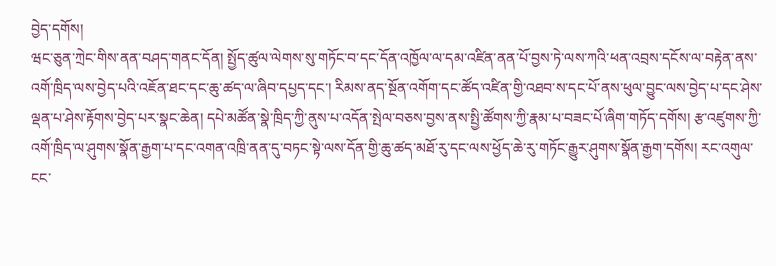བྱེད་དགོས།
ཝང་ཅུན་ཀྲེང་གིས་ནན་བཤད་གནང་དོན། སྤྱོད་ཚུལ་ལེགས་སུ་གཏོང་བ་དང་དོན་འཁྱོལ་ལ་དམ་འཛིན་ནན་པོ་བྱས་ཏེ་ལས་ཀའི་ཕན་འབྲས་དངོས་ལ་བརྟེན་ནས་འགོ་ཁྲིད་ལས་བྱེད་པའི་འཇོན་ཐང་དང་ཆུ་ཚད་ལ་ཞིབ་དཔྱད་དང་། རིམས་ནད་སྔོན་འགོག་དང་ཚོད་འཛིན་གྱི་འཐབ་ས་དང་པོ་ནས་ཕུལ་བྱུང་ལས་བྱེད་པ་དང་ཤེས་ལྡན་པ་ཤེས་རྟོགས་བྱེད་པར་སྣང་ཆེན། དཔེ་མཚོན་སྣེ་ཁྲིད་ཀྱི་ནུས་པ་འདོན་སྤེལ་བཅས་བྱས་ནས་སྤྱི་ཚོགས་ཀྱི་རྣམ་པ་བཟང་པོ་ཞིག་གཏོད་དགོས། རྩ་འཛུགས་ཀྱི་འགོ་ཁྲིད་ལ་ཤུགས་སྣོན་རྒྱག་པ་དང་འགན་འཁྲི་ནན་དུ་བཏང་སྟེ་ལས་དོན་གྱི་ཆུ་ཚད་མཐོ་རུ་དང་ལས་ཕྱོད་ཆེ་རུ་གཏོང་རྒྱུར་ཤུགས་སྣོན་རྒྱག་དགོས། རང་འགུལ་ངང་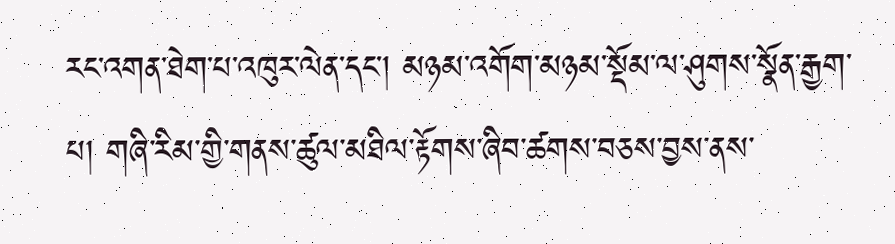རང་འགན་ཐེག་པ་འཁུར་ལེན་དང་། མཉམ་འགོག་མཉམ་སྡོམ་ལ་ཤུགས་སྣོན་རྒྱག་པ། གཞི་རིམ་གྱི་གནས་ཚུལ་མཐིལ་རྟོགས་ཞིབ་ཚགས་བཅས་བྱས་ནས་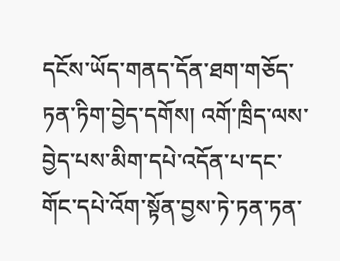དངོས་ཡོད་གནད་དོན་ཐག་གཅོད་ཏན་ཏིག་བྱེད་དགོས། འགོ་ཁྲིད་ལས་བྱེད་པས་མིག་དཔེ་འདོན་པ་དང་གོང་དཔེ་འོག་སྟོན་བྱས་ཏེ་ཏན་ཏན་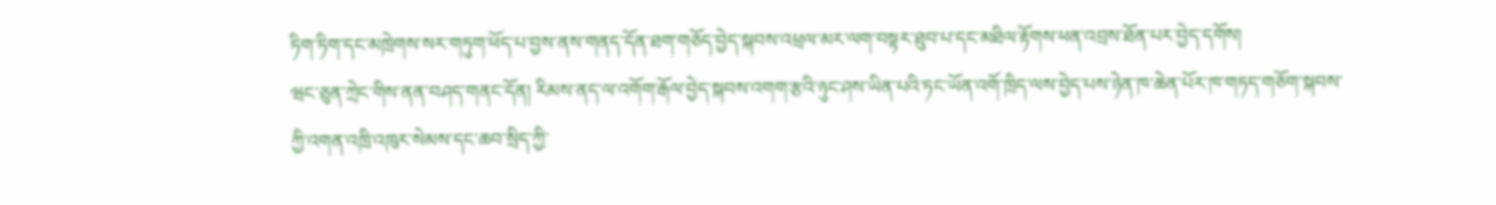ཏིག་ཏིག་དང་མཁྲེགས་སར་གཏུག་ཕོད་པ་བྱས་ནས་གནད་དོན་ཐག་གཅོད་བྱེད་སྐབས་འཕྲལ་མར་ལག་བསྟར་ཐུབ་པ་དང་མཐིལ་རྟོགས་ཕན་འབྲས་ཐོན་པར་བྱེད་དགོས།
ཝང་ཅུན་ཀྲེང་གིས་ནན་བཤད་གནང་དོན། རིམས་ནད་ལ་འགོག་རྒོལ་བྱེད་སྐབས་འགག་རྩའི་ཉུང་ཤས་ཡིན་པའི་ཏང་ཡོན་འགོ་ཁྲིད་ལས་བྱེད་པས་ཉེན་ཁ་ཆེན་པོར་ཁ་གཏད་གཅོག་སྐབས་ཀྱི་འགན་འཁྲི་འཁུར་སེམས་དང་ཆབ་སྲིད་ཀྱི་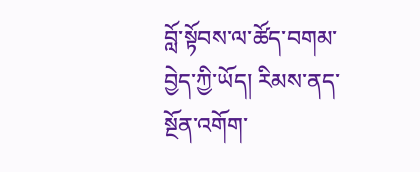བློ་སྟོབས་ལ་ཚོད་བགམ་བྱེད་ཀྱི་ཡོད། རིམས་ནད་སྔོན་འགོག་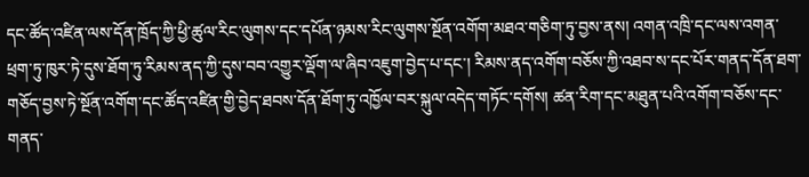དང་ཚོད་འཛིན་ལས་དོན་ཁྲོད་ཀྱི་ཕྱི་ཚུལ་རིང་ལུགས་དང་དཔོན་ཉམས་རིང་ལུགས་སྔོན་འགོག་མཐའ་གཅིག་ཏུ་བྱས་ནས། འགན་འཁྲི་དང་ལས་འགན་ཕྲག་ཏུ་ཁུར་ཏེ་དུས་ཐོག་ཏུ་རིམས་ནད་ཀྱི་དུས་བབ་འགྱུར་ལྡོག་ལ་ཞིབ་འཇུག་བྱེད་པ་དང་། རིམས་ནད་འགོག་བཅོས་ཀྱི་འཐབ་ས་དང་པོར་གནད་དོན་ཐག་གཅོད་བྱས་ཏེ་སྔོན་འགོག་དང་ཚོད་འཛིན་གྱི་བྱེད་ཐབས་དོན་ཐོག་ཏུ་འཁྱོལ་བར་སྐུལ་འདེད་གཏོང་དགོས། ཚན་རིག་དང་མཐུན་པའི་འགོག་བཅོས་དང་གནད་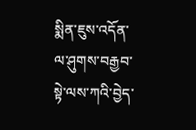སྨིན་ཇུས་འདོན་ལ་ཤུགས་བརྒྱབ་སྟེ་ལས་ཀའི་བྱེད་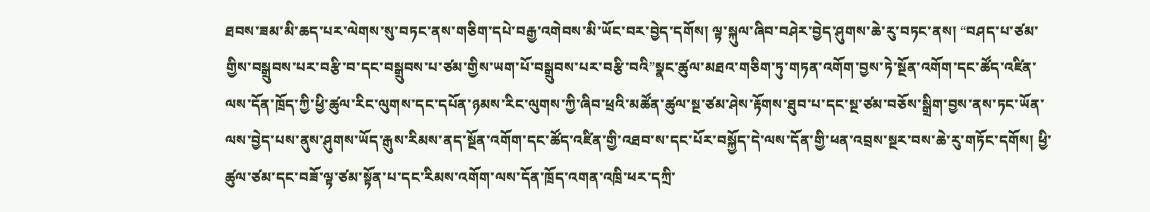ཐབས་ཟམ་མི་ཆད་པར་ལེགས་སུ་བཏང་ནས་གཅིག་དཔེ་བརྒྱ་འགེབས་མི་ཡོང་བར་བྱེད་དགོས། ལྟ་སྐུལ་ཞིབ་བཤེར་བྱེད་ཤུགས་ཆེ་རུ་བཏང་ནས། “བཤད་པ་ཙམ་གྱིས་བསྒྲུབས་པར་བརྩི་བ་དང་བསྒྲུབས་པ་ཙམ་གྱིས་ཡག་པོ་བསྒྲུབས་པར་བརྩི་བའི”སྣང་ཚུལ་མཐའ་གཅིག་ཏུ་གཏན་འགོག་བྱས་ཏེ་སྔོན་འགོག་དང་ཚོད་འཛིན་ལས་དོན་ཁྲོད་ཀྱི་ཕྱི་ཚུལ་རིང་ལུགས་དང་དཔོན་ཉམས་རིང་ལུགས་ཀྱི་ཞིབ་ཕྲའི་མཚོན་ཚུལ་སྔ་ཙམ་ཤེས་རྟོགས་ཐུབ་པ་དང་སྔ་ཙམ་བཅོས་སྒྲིག་བྱས་ནས་ཏང་ཡོན་ལས་བྱེད་པས་ནུས་ཤུགས་ཡོད་རྒུས་རིམས་ནད་སྔོན་འགོག་དང་ཚོད་འཛིན་གྱི་འཐབ་ས་དང་པོར་བསྐྱོད་དེ་ལས་དོན་གྱི་ཕན་འབྲས་སྔར་བས་ཆེ་རུ་གཏོང་དགོས། ཕྱི་ཚུལ་ཙམ་དང་བཟོ་ལྟ་ཙམ་སྟོན་པ་དང་རིམས་འགོག་ལས་དོན་ཁྲོད་འགན་འཁྲི་ཕར་དཀྲི་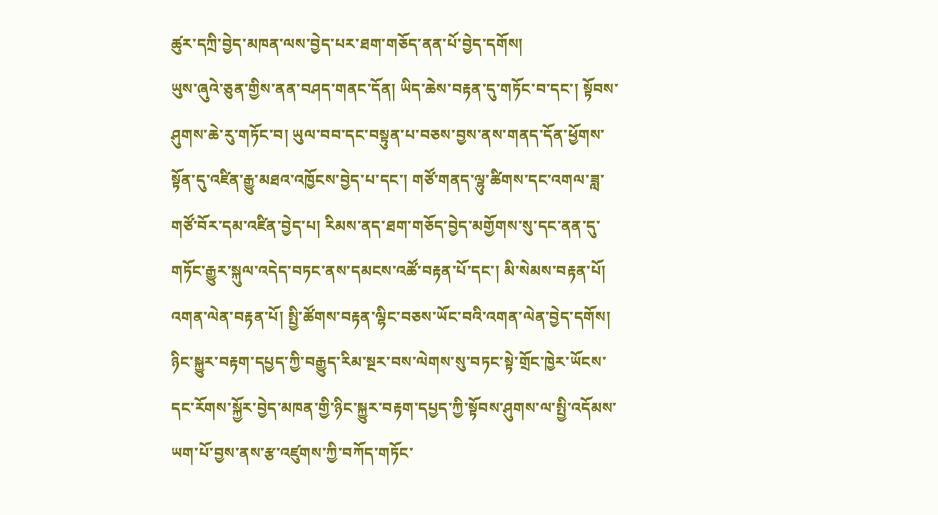ཚུར་དཀྲི་བྱེད་མཁན་ལས་བྱེད་པར་ཐག་གཅོད་ནན་པོ་བྱེད་དགོས།
ཡུས་ཞུའེ་ཅུན་གྱིས་ནན་བཤད་གནང་དོན། ཡིད་ཆེས་བརྟན་དུ་གཏོང་བ་དང་། སྟོབས་ཤུགས་ཆེ་རུ་གཏོང་བ། ཡུལ་བབ་དང་བསྟུན་པ་བཅས་བྱས་ནས་གནད་དོན་ཕྱོགས་སྟོན་དུ་འཛིན་རྒྱུ་མཐའ་འཁྱོངས་བྱེད་པ་དང་། གཙོ་གནད་ལྷུ་ཚིགས་དང་འགལ་ཟླ་གཙོ་བོར་དམ་འཛིན་བྱེད་པ། རིམས་ནད་ཐག་གཅོད་བྱེད་མགྱོགས་སུ་དང་ནན་དུ་གཏོང་རྒྱུར་སྐུལ་འདེད་བཏང་ནས་དམངས་འཚོ་བརྟན་པོ་དང་། མི་སེམས་བརྟན་པོ། འགན་ལེན་བརྟན་པོ། སྤྱི་ཚོགས་བརྟན་ལྷིང་བཅས་ཡོང་བའི་འགན་ལེན་བྱེད་དགོས། ཉིང་སྐྱུར་བརྟག་དཔྱད་ཀྱི་བརྒྱུད་རིམ་སྔར་བས་ལེགས་སུ་བཏང་སྟེ་གྲོང་ཁྱེར་ཡོངས་དང་རོགས་སྐྱོར་བྱེད་མཁན་གྱི་ཉིང་སྐྱུར་བརྟག་དཔྱད་ཀྱི་སྟོབས་ཤུགས་ལ་སྤྱི་འདོམས་ཡག་པོ་བྱས་ནས་རྩ་འཛུགས་ཀྱི་བཀོད་གཏོང་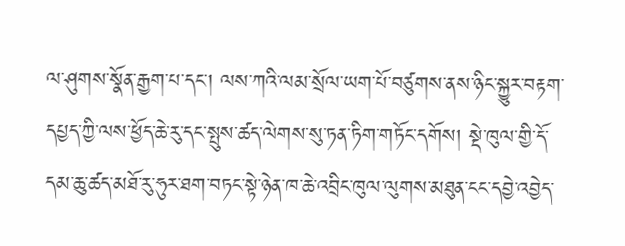ལ་ཤུགས་སྣོན་རྒྱག་པ་དང་། ལས་ཀའི་ལམ་སྲོལ་ཡག་པོ་བཙུགས་ནས་ཉིང་སྐྱུར་བརྟག་དཔྱད་ཀྱི་ལས་ཕྱོད་ཆེ་རུ་དང་སྤུས་ཚད་ལེགས་སུ་ཏན་ཏིག་གཏོང་དགོས། སྡེ་ཁུལ་གྱི་དོ་དམ་ཆུ་ཚད་མཐོ་རུ་ཧུར་ཐག་བཏང་སྟེ་ཉེན་ཁ་ཆེ་འབྲིང་ཁུལ་ལུགས་མཐུན་ངང་དབྱེ་འབྱེད་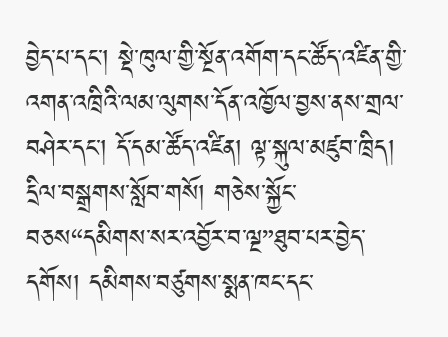བྱེད་པ་དང་། སྡེ་ཁུལ་གྱི་སྔོན་འགོག་དང་ཚོད་འཛིན་གྱི་འགན་འཁྲིའི་ལམ་ལུགས་དོན་འཁྱོལ་བྱས་ནས་གྲལ་བཤེར་དང་། དོ་དམ་ཚོད་འཛིན། ལྟ་སྐུལ་མཛུབ་ཁྲིད། དྲིལ་བསྒྲགས་སློབ་གསོ། གཅེས་སྐྱོང་བཅས“དམིགས་སར་འབྱོར་བ་ལྔ”ཐུབ་པར་བྱེད་དགོས། དམིགས་བཙུགས་སྨན་ཁང་དང་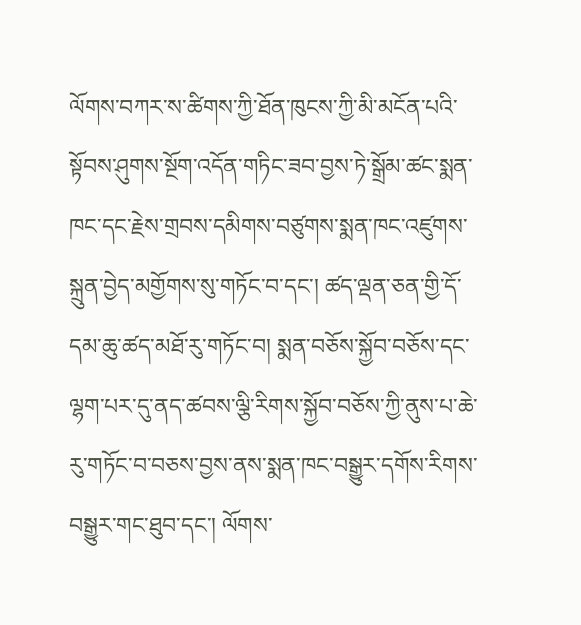ལོགས་བཀར་ས་ཚིགས་ཀྱི་ཐོན་ཁུངས་ཀྱི་མི་མངོན་པའི་སྟོབས་ཤུགས་སྔོག་འདོན་གཏིང་ཟབ་བྱས་ཏེ་སྒྲོམ་ཚང་སྨན་ཁང་དང་རྗེས་གྲབས་དམིགས་བཙུགས་སྨན་ཁང་འཛུགས་སྐྲུན་བྱེད་མགྱོགས་སུ་གཏོང་བ་དང་། ཚད་ལྡན་ཅན་གྱི་དོ་དམ་ཆུ་ཚད་མཐོ་རུ་གཏོང་བ། སྨན་བཅོས་སྐྱོབ་བཅོས་དང་ལྷག་པར་དུ་ནད་ཚབས་ལྕི་རིགས་སྐྱོབ་བཅོས་ཀྱི་ནུས་པ་ཆེ་རུ་གཏོང་བ་བཅས་བྱས་ནས་སྨན་ཁང་བསྒྱུར་དགོས་རིགས་བསྒྱུར་གང་ཐུབ་དང་། ལོགས་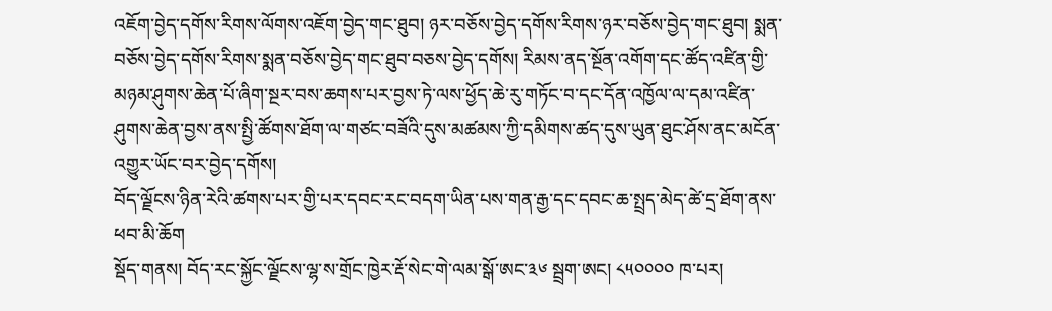འཇོག་བྱེད་དགོས་རིགས་ལོགས་འཇོག་བྱེད་གང་ཐུབ། ཉར་བཅོས་བྱེད་དགོས་རིགས་ཉར་བཅོས་བྱེད་གང་ཐུབ། སྨན་བཅོས་བྱེད་དགོས་རིགས་སྨན་བཅོས་བྱེད་གང་ཐུབ་བཅས་བྱེད་དགོས། རིམས་ནད་སྔོན་འགོག་དང་ཚོད་འཛིན་གྱི་མཉམ་ཤུགས་ཆེན་པོ་ཞིག་སྔར་བས་ཆགས་པར་བྱས་ཏེ་ལས་ཕྱོད་ཆེ་རུ་གཏོང་བ་དང་དོན་འཁྱོལ་ལ་དམ་འཛིན་ཤུགས་ཆེན་བྱས་ནས་སྤྱི་ཚོགས་ཐོག་ལ་གཙང་བཟོའི་དུས་མཚམས་ཀྱི་དམིགས་ཚད་དུས་ཡུན་ཐུང་ཤོས་ནང་མངོན་འགྱུར་ཡོང་བར་བྱེད་དགོས།
བོད་ལྗོངས་ཉིན་རེའི་ཚགས་པར་གྱི་པར་དབང་རང་བདག་ཡིན་པས་གན་རྒྱ་དང་དབང་ཆ་སྤྲད་མེད་ཚེ་དྲ་ཐོག་ནས་ཕབ་མི་ཆོག
སྡོད་གནས། བོད་རང་སྐྱོང་ལྗོངས་ལྷ་ས་གྲོང་ཁྱེར་རྡོ་སེང་གེ་ལམ་སྒོ་ཨང་༣༦ སྦྲག་ཨང། ༨༥༠༠༠༠ ཁ་པར།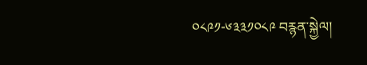༠༨༩༡-༦༣༣༡༠༨༩ བརྙན་སྐྱེལ།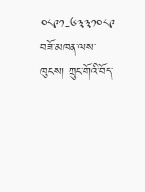༠༨༩༡-༦༣༣༡༠༨༩
བཟོ་མཁན་ལས་ཁུངས། ཀྲུང་གོའི་བོད་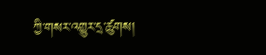ཀྱི་གསར་འགྱུར་དྲ་ཚུགས།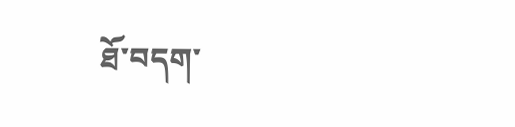ཐོ་བདག་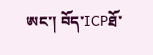ཨང་། བོད་ICPཐོ་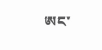ཨང་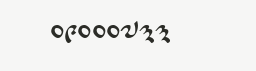༠༩༠༠༠༧༣༣